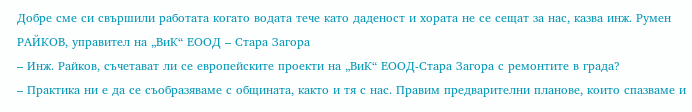Добре сме си свършили работата когато водата тече като даденост и хората не се сещат за нас, казва инж. Румен РАЙКОВ, управител на „ВиК“ ЕООД – Стара Загора
– Инж. Райков, съчетават ли се европейските проекти на „ВиК“ ЕООД-Стара Загора с ремонтите в града?
– Практика ни е да се съобразяваме с общината, както и тя с нас. Правим предварителни планове, които спазваме и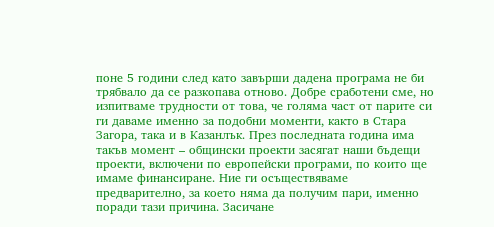поне 5 години след като завърши дадена програма не би трябвало да се разкопава отново. Добре сработени сме, но изпитваме трудности от това, че голяма част от парите си ги даваме именно за подобни моменти, както в Стара Загора, така и в Казанлък. През последната година има такъв момент – общински проекти засягат наши бъдещи проекти, включени по европейски програми, по които ще имаме финансиране. Ние ги осъществяваме предварително, за което няма да получим пари, именно поради тази причина. Засичане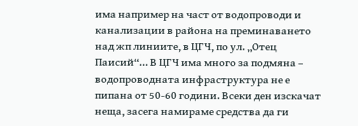има например на част от водопроводи и канализации в района на преминаването над жп линиите, в ЦГЧ, по ул. „Отец Паисий“… В ЦГЧ има много за подмяна – водопроводната инфраструктура не е пипана от 50-60 години. Всеки ден изскачат неща, засега намираме средства да ги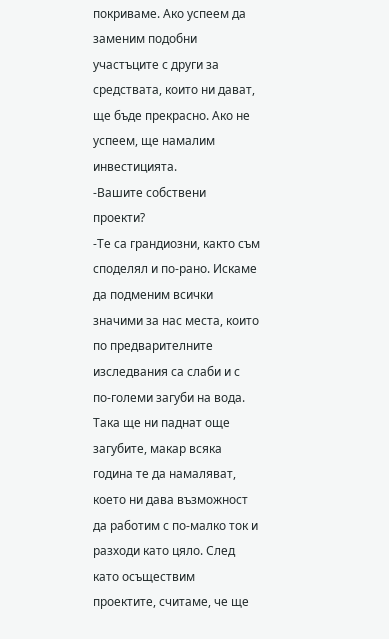покриваме. Ако успеем да заменим подобни участъците с други за средствата, които ни дават, ще бъде прекрасно. Ако не успеем, ще намалим инвестицията.
-Вашите собствени проекти?
-Те са грандиозни, както съм споделял и по-рано. Искаме да подменим всички значими за нас места, които по предварителните изследвания са слаби и с по-големи загуби на вода. Така ще ни паднат още загубите, макар всяка година те да намаляват, което ни дава възможност да работим с по-малко ток и разходи като цяло. След като осъществим проектите, считаме, че ще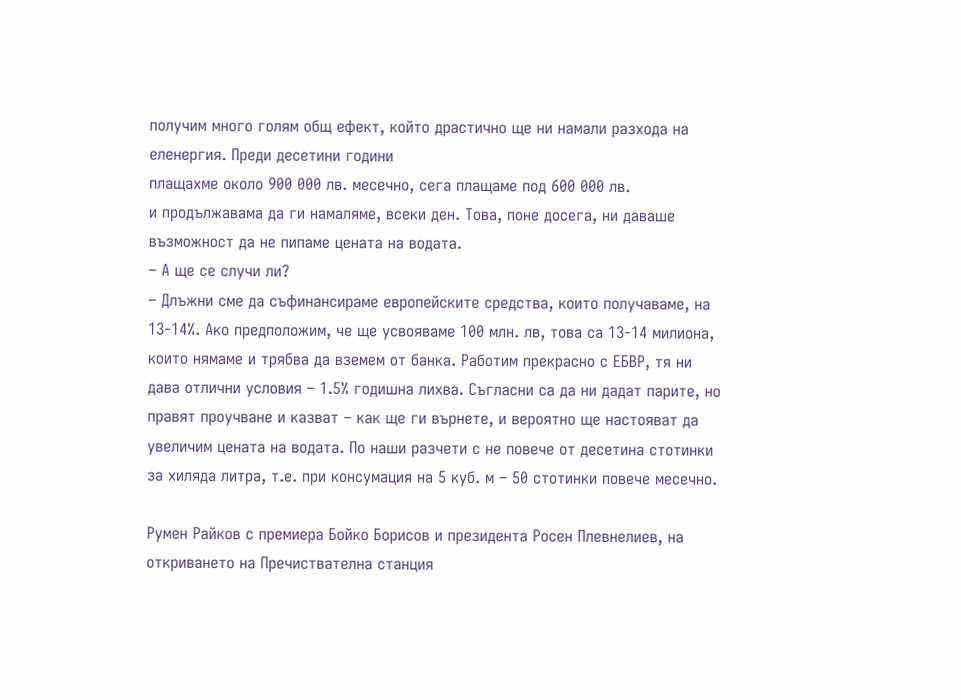получим много голям общ ефект, който драстично ще ни намали разхода на еленергия. Преди десетини години
плащахме около 900 000 лв. месечно, сега плащаме под 600 000 лв.
и продължавама да ги намаляме, всеки ден. Това, поне досега, ни даваше възможност да не пипаме цената на водата.
– А ще се случи ли?
– Длъжни сме да съфинансираме европейските средства, които получаваме, на 13-14%. Ако предположим, че ще усвояваме 100 млн. лв, това са 13-14 милиона, които нямаме и трябва да вземем от банка. Работим прекрасно с ЕБВР, тя ни дава отлични условия – 1.5% годишна лихва. Съгласни са да ни дадат парите, но правят проучване и казват – как ще ги върнете, и вероятно ще настояват да увеличим цената на водата. По наши разчети с не повече от десетина стотинки за хиляда литра, т.е. при консумация на 5 куб. м – 50 стотинки повече месечно.

Румен Райков с премиера Бойко Борисов и президента Росен Плевнелиев, на откриването на Пречиствателна станция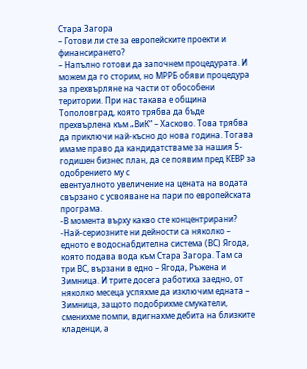Стара Загора
– Готови ли сте за европейските проекти и финансирането?
– Напълно готови да започнем процедурата. И можем да го сторим, но МРРБ обяви процедура за прехвърляне на части от обособени територии. При нас такава е община Тополовград, която трябва да бъде прехвърлена към „ВиК“ – Хасково. Това трябва да приключи най-късно до нова година. Тогава имаме право да кандидатстваме за нашия 5-годишен бизнес план, да се появим пред КЕВР за одобрението му с
евентуалното увеличение на цената на водата
свързано с усвояване на пари по европейската програма.
-В момента върху какво сте концентрирани?
-Най-сериозните ни дейности са няколко – едното е водоснабдителна система (ВС) Ягода, която подава вода към Стара Загора. Там са три ВС, вързани в едно – Ягода, Ръжена и Зимница. И трите досега работиха заедно, от няколко месеца успяхме да изключим едната – Зимница, защото подобрихме смукатели, сменихме помпи, вдигнахме дебита на близките кладенци, а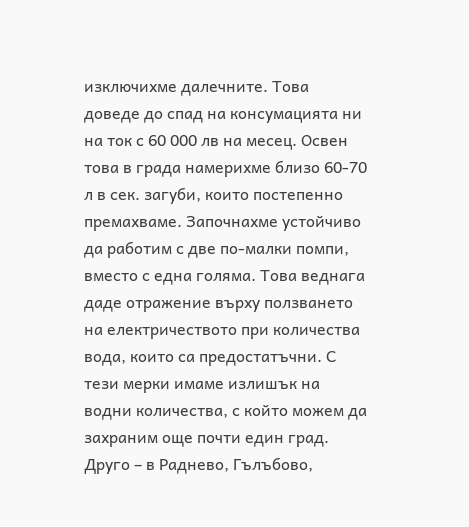изключихме далечните. Това доведе до спад на консумацията ни на ток с 60 000 лв на месец. Освен това в града намерихме близо 60-70 л в сек. загуби, които постепенно премахваме. Започнахме устойчиво да работим с две по-малки помпи, вместо с една голяма. Това веднага даде отражение върху ползването на електричеството при количества вода, които са предостатъчни. С тези мерки имаме излишък на водни количества, с който можем да захраним още почти един град.
Друго – в Раднево, Гълъбово,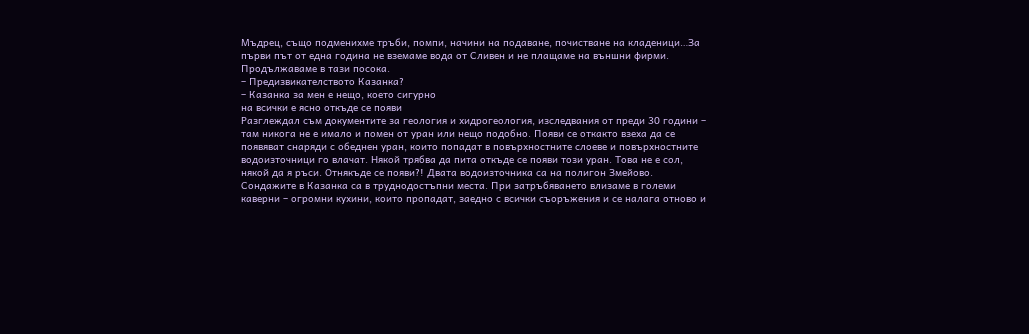Мъдрец, също подменихме тръби, помпи, начини на подаване, почистване на кладеници…За първи път от една година не вземаме вода от Сливен и не плащаме на външни фирми. Продължаваме в тази посока.
– Предизвикателството Казанка?
– Казанка за мен е нещо, което сигурно
на всички е ясно откъде се появи
Разглеждал съм документите за геология и хидрогеология, изследвания от преди 30 години – там никога не е имало и помен от уран или нещо подобно. Появи се откакто взеха да се появяват снаряди с обеднен уран, които попадат в повърхностните слоеве и повърхностните водоизточници го влачат. Някой трябва да пита откъде се появи този уран. Това не е сол, някой да я ръси. Отнякъде се появи?! Двата водоизточника са на полигон Змейово.
Сондажите в Казанка са в труднодостъпни места. При затръбяването влизаме в големи каверни – огромни кухини, които пропадат, заедно с всички съоръжения и се налага отново и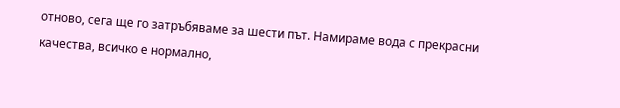отново, сега ще го затръбяваме за шести път. Намираме вода с прекрасни качества, всичко е нормално,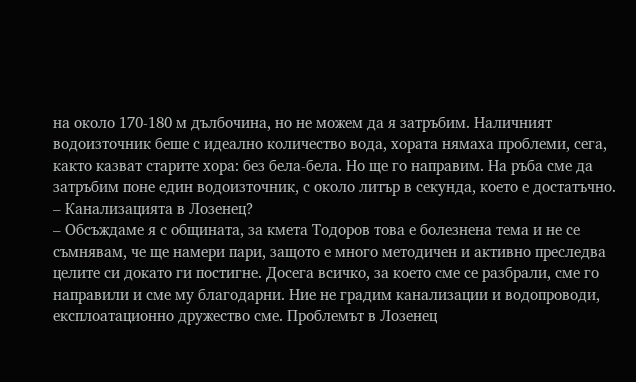на около 170-180 м дълбочина, но не можем да я затръбим. Наличният водоизточник беше с идеално количество вода, хората нямаха проблеми, сега, както казват старите хора: без бела-бела. Но ще го направим. На ръба сме да затръбим поне един водоизточник, с около литър в секунда, което е достатъчно.
– Канализацията в Лозенец?
– Обсъждаме я с общината, за кмета Тодоров това е болезнена тема и не се съмнявам, че ще намери пари, защото е много методичен и активно преследва целите си докато ги постигне. Досега всичко, за което сме се разбрали, сме го направили и сме му благодарни. Ние не градим канализации и водопроводи, експлоатационно дружество сме. Проблемът в Лозенец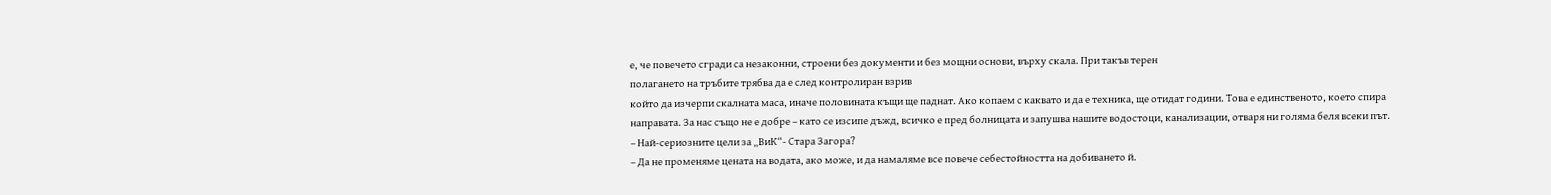е, че повечето сгради са незаконни, строени без документи и без мощни основи, върху скала. При такъв терен
полагането на тръбите трябва да е след контролиран взрив
който да изчерпи скалната маса, иначе половината къщи ще паднат. Ако копаем с каквато и да е техника, ще отидат години. Това е единственото, което спира направата. За нас също не е добре – като се изсипе дъжд, всичко е пред болницата и запушва нашите водостоци, канализации, отваря ни голяма беля всеки път.
– Най-сериозните цели за „ВиК“- Стара Загора?
– Да не променяме цената на водата, ако може, и да намаляме все повече себестойността на добиването й.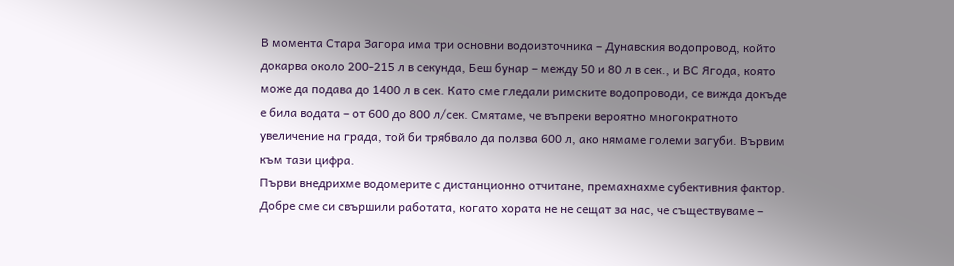В момента Стара Загора има три основни водоизточника – Дунавския водопровод, който докарва около 200-215 л в секунда, Беш бунар – между 50 и 80 л в сек., и ВС Ягода, която може да подава до 1400 л в сек. Като сме гледали римските водопроводи, се вижда докъде е била водата – от 600 до 800 л/сек. Смятаме, че въпреки вероятно многократното увеличение на града, той би трябвало да ползва 600 л, ако нямаме големи загуби. Вървим към тази цифра.
Първи внедрихме водомерите с дистанционно отчитане, премахнахме субективния фактор. Добре сме си свършили работата, когато хората не не сещат за нас, че съществуваме –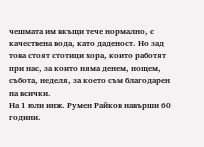чешмата им вкъщи тече нормално, с качествена вода, като даденост. Но зад това стоят стотици хора, които работят при нас, за които няма денем, нощем, събота, неделя, за което съм благодарен на всички.
На 1 юли инж. Румен Райков навърши 60 години.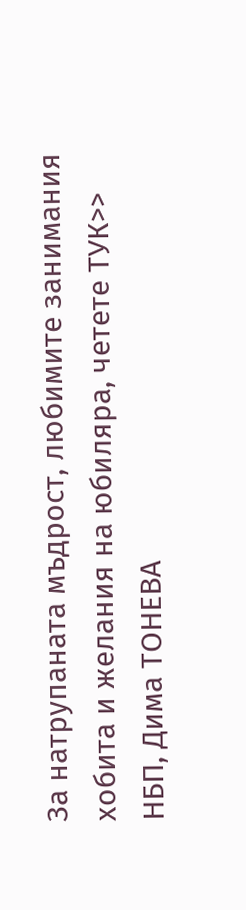За натрупаната мъдрост, любимите занимания хобита и желания на юбиляра, четете ТУК>>
НБП, Дима ТОНЕВА